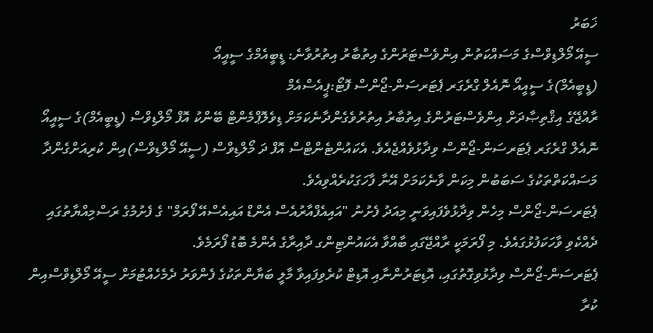ޚަބަރު
ސީއޭ މޯލްޑިވްސްގެ މަސައްކަތުން އިންވެސްޓަރުންގެ އިތުބާރު އިތުރުވާނެ: ޑީބީއެމްގެ ސީއީއޯ
(ޑީބީއެމް)ގެ ސީއީއޯ ނޮއެލް ގްރެގަރ ޕެޓަރސަން-ޖޯންސް ފޮޓޯ:ޕީއެސްއެމް
ރާއްޖޭގެ އިޤްތިޞާދަށް އިންވެސްޓަރުންގެ އިތުބާރު އިތުރުވެގެންދާނެކަމަށް ޑިވެލޮޕްމެންޓް ބޭންކު އޮފް މޯލްޑިވްސް (ޑީބީއެމް)ގެ ސީއީއޯ ނޮއެލް ގްރެގަރ ޕެޓަރސަން-ޖޯންސް ވިދާޅުވެއްޖެއެވެ. އެކައުންޓެންޓްސް އޮފް ދަ މޯލްޑިވްސް (ސީއޭ މޯލްޑިވްސް)އިން ކުރިއަށްގެންދާ މަސައްކަތްތަކުގެ ސަބަބުން މިކަން ވާނެކަމަށް އޭނާ ފާހަގަކުރެއްވިއެވެ.
ޕެޓަރސަން-ޖޯންސް މިހެން ވިދާޅުވެފައިވަނީ މިއަދު ފެށުނު "އައިއެފްއާރުއެސް އެންޑް އައިއެސްއޭ ފޯރަމް" ގެ ފެށުމުގެ ރަސްމިއްޔާތުގައި ދެއްކެވި ވާހަކަފުޅުގައެވެ. މި ފޯރަމަކީ ރާއްޖޭގައި ބާއްވާ އެކައުންޓިންގ ދާއިރާގެ އެންމެ ބޮޑު ފޯރަމެވެ.
ޕެޓަރސަން-ޖޯންސް ވިދާޅުވިގޮތުގައި، އޮޑިޓަރުންނާއި އޮޑިޓް ކުރެވިފައިވާ މާލީ ބަޔާންތަކުގެ ފެންވަރު ދެމެހެއްޓުމަށް ސީއޭ މޯލްޑިވްސްއިން ކުރާ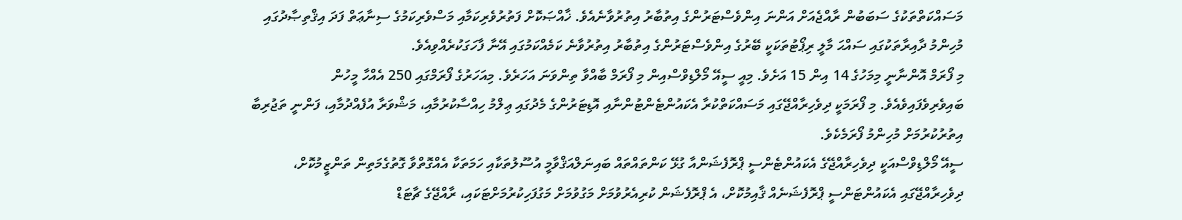މަސައްކަތްތަކުގެ ސަބަބުން ރާއްޖެއަށް އަންނަ އިންވެސްޓަރުންގެ އިތުބާރު އިތުރުވާނެއެވެ. ޚާއްޞަކޮށް ފަތުރުވެރިކަމާއި މަސްވެރިކަމުގެ ސިނާޢަތް ފަދަ އިޤްތިޞާދުގައި މުހިންމު ދާއިރާތަކުގައި ސައްޙަ މާލީ ރިޕޯޓުތަކަކީ ބޭރުގެ އިންވެސްޓަރުންގެ އިތުބާރު އިތުރުވާނެ ކަމެއްކަމުގައި އޭނާ ފާހަގަކުރެއްވިއެވެ.
މި ފޯރަމް އޮންނާނީ މިމަހުގެ 14 އިން 15 އަށެވެ. މިއީ ސީއޭ މޯލްޑިވްސްއިން މި ފޯރަމް ބާއްވާ ތިންވަނަ އަހަރެވެ. މިއަހަރުގެ ފޯރަމްގައި 250 އެއްހާ މީހުން ބައިވެރިވެފައިވެއެވެ. މި ފޯރަމަކީ ދިވެހިރާއްޖޭގައި މަސައްކަތްކުރާ އެކައުންޓެންޓުންނާއި އޮޑިޓަރުންގެ މެދުގައި ޢިލްމު ހިއްސާކުރުމާއި، މަޝްވަރާ އުފެއްދުމާއި، ފަންނީ ތަޖުރިބާ އިތުރުކުރުމަށް މުހިންމު ފޯރަމެކެވެ.
ސީއޭ މޯލްޑިވްސްއަކީ ދިވެހިރާއްޖޭގެ އެކައުންޓެންސީ ޕްރޮފެޝަންއާ ގުޅޭ ކަންތައްތައް ބައިނަލްއަޤްވާމީ އުސޫލުތަކާއި ހަމަތަކާ އެއްގޮތްވާ ގޮތުގެމަތިން ތަންޒީމުކޮށް، ދިވެހިރާއްޖޭގައި އެކައުންޓަންސީ ޕްރޮފެޝަނެއް ޤާއިމުކޮށް، އެ ޕްރޮފެޝަން ކުރިއެރުވުމަށް މަގުވުމަށް މަގުފަހިކުރުމަށްޓަކައި، ރާއްޖޭގެ ޗާޓަޑް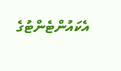އެކައުންޓެންޓުގެ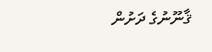ޤާނޫނުގެ ދަށުން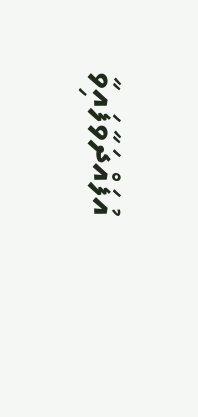އުފައްދަވާފައިވާ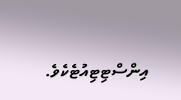އިންސްޓިޓިއުޓެކެވެ.